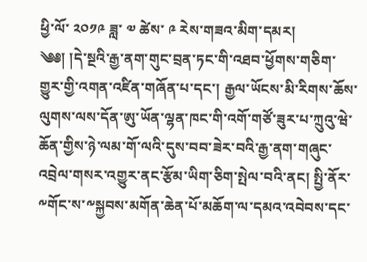ཕྱི་ལོ་ ༢༠༡༩ ཟླ་ ༧ ཚེས་ ༩ རེས་གཟའ་མིག་དམར།
༄༅། །དེ་སྔའི་རྒྱ་ནག་གུང་བྲན་ཏང་གི་འཐབ་ཕྱོགས་གཅིག་གྱུར་གྱི་འགན་འཛིན་གཞོན་པ་དང་། རྒྱལ་ཡོངས་མི་རིགས་ཆོས་ལུགས་ལས་དོན་ཨུ་ཡོན་ལྷན་ཁང་གི་འགོ་གཙོ་ཟུར་པ་ཀྲུའུ་ཝེ་ཆོན་གྱིས་ཉེ་ལམ་གོ་ལའི་དུས་བབ་ཟེར་བའི་རྒྱ་ནག་གཞུང་འབྲེལ་གསར་འགྱུར་ནང་རྩོམ་ཡིག་ཅིག་སྤེལ་བའི་ནང། སྤྱི་ནོར་༸གོང་ས་༸སྐྱབས་མགོན་ཆེན་པོ་མཆོག་ལ་དམའ་འབེབས་དང་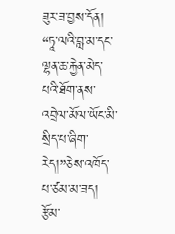ཟུར་ཟ་བྱས་དོན། “ཏཱ་ལའི་བླ་མ་དང་ལྷན་ཆ་རྐྱེན་མེད་པའི་ཐོག་ནས་འབྲེལ་མོལ་ཡོང་མི་སྲིད་པ་ཞིག་རེད།”ཅེས་འཁོད་པ་ཙམ་མ་ཟད། རྩོམ་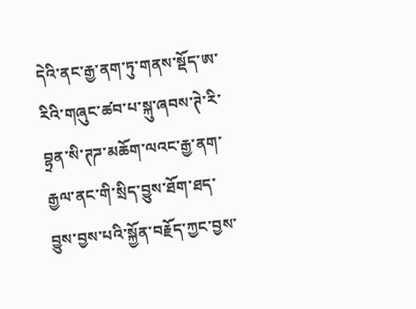དེའི་ནང་རྒྱ་ནག་ཏུ་གནས་སྡོད་ཨ་རིའི་གཞུང་ཚབ་པ་སྐུ་ཞབས་ཊེ་རི་བྷྲན་སི་ཊཌ་མཆོག་ལའང་རྒྱ་ནག་རྒྱལ་ནང་གི་སྲིད་བྱུས་ཐོག་ཐད་བྱུས་བྱས་པའི་སྐྱོན་བརྗོད་ཀྱང་བྱས་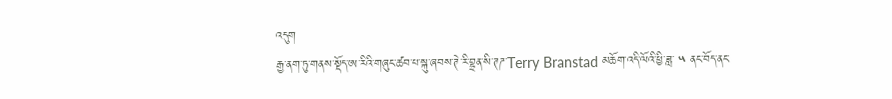འདུག
རྒྱ་ནག་ཏུ་གནས་སྡོད་ཨ་རིའི་གཞུང་ཚབ་པ་སྐུ་ཞབས་ཊེ་རི་བྷྲན་སི་ཊཌ་Terry Branstad མཆོག་འདི་ལོའི་ཕྱི་ཟླ་ ༥ ནང་བོད་ནང་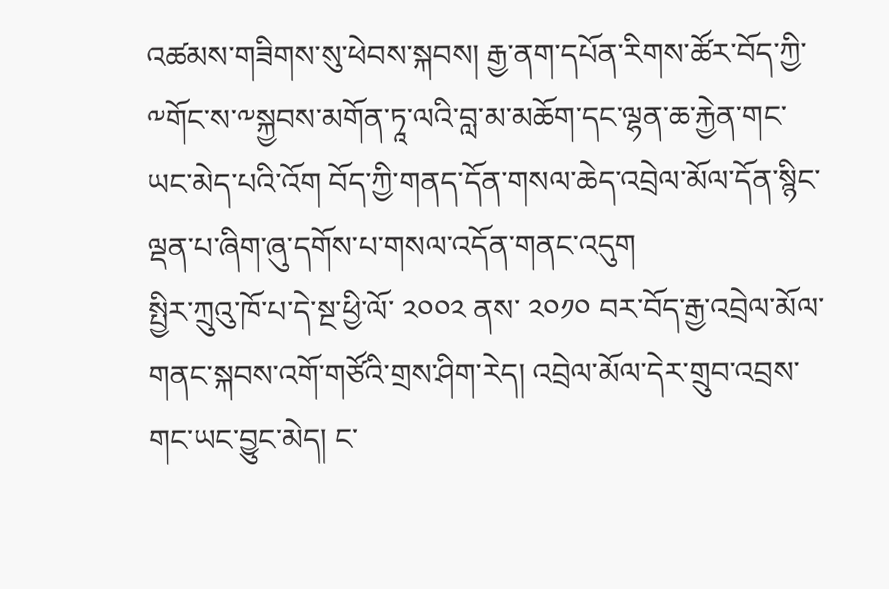འཚམས་གཟིགས་སུ་ཕེབས་སྐབས། རྒྱ་ནག་དཔོན་རིགས་ཚོར་བོད་ཀྱི་༸གོང་ས་༸སྐྱབས་མགོན་ཏཱ་ལའི་བླ་མ་མཆོག་དང་ལྷན་ཆ་རྐྱེན་གང་ཡང་མེད་པའི་འོག བོད་ཀྱི་གནད་དོན་གསལ་ཆེད་འབྲེལ་མོལ་དོན་སྙིང་ལྡན་པ་ཞིག་ཞུ་དགོས་པ་གསལ་འདོན་གནང་འདུག
སྤྱིར་ཀྲུའུ་ཁོ་པ་དེ་སྔ་ཕྱི་ལོ་ ༢༠༠༢ ནས་ ༢༠༡༠ བར་བོད་རྒྱ་འབྲེལ་མོལ་གནང་སྐབས་འགོ་གཙོའི་གྲས་ཤིག་རེད། འབྲེལ་མོལ་དེར་གྲུབ་འབྲས་གང་ཡང་བྱུང་མེད། ང་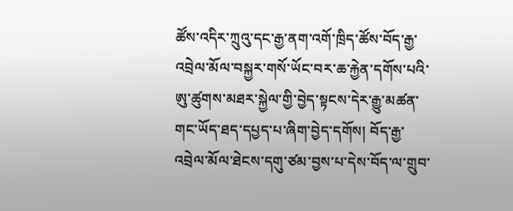ཚོས་འདིར་ཀྲུའུ་དང་རྒྱ་ནག་འགོ་ཁྲིད་ཚོས་བོད་རྒྱ་འབྲེལ་མོལ་བསྐྱར་གསོ་ཡོང་བར་ཆ་རྐྱེན་དགོས་པའི་ཨུ་ཚུགས་མཐར་སྐྱེལ་གྱི་བྱེད་སྟངས་དེར་རྒྱུ་མཚན་གང་ཡོད་ཐད་དཔྱད་པ་ཞིག་བྱེད་དགོས། བོད་རྒྱ་འབྲེལ་མོལ་ཐེངས་དགུ་ཙམ་བྱས་པ་དེས་བོད་ལ་གྲུབ་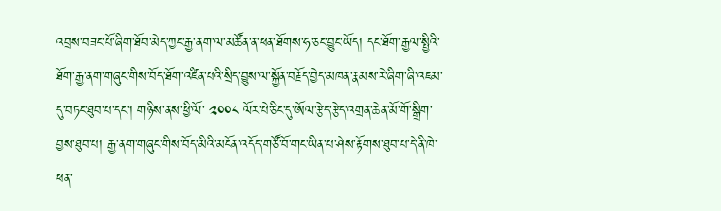འབྲས་བཟང་པོ་ཞིག་ཐོབ་མེད་ཀྱང་རྒྱ་ནག་ལ་མཚོན་ན་ཕན་ཐོགས་ཧ་ཅང་བྱུང་ཡོད། དང་ཐོག་རྒྱལ་སྤྱིའི་ཐོག་རྒྱ་ནག་གཞུང་གིས་བོད་ཐོག་འཛིན་པའི་སྲིད་བྱུས་ལ་སྐྱོན་བརྗོད་བྱེད་མཁན་རྣམས་རེ་ཞིག་ཞི་འཇམ་དུ་བཏང་ཐུབ་པ་དང་། གཉིས་ནས་ཕྱི་ལོ་ ༢༠༠༨ ལོར་པེ་ཅིང་དུ་ཨོལ་རྩེད་རྩེད་འགྲན་ཆེན་མོ་གོ་སྒྲིག་བྱས་ཐུབ་པ། རྒྱ་ནག་གཞུང་གིས་བོད་མིའི་མངོན་འདོད་གཙོ་བོ་གང་ཡིན་པ་ཤེས་རྟོགས་ཐུབ་པ་དེ་ནི་ཁེ་ཕན་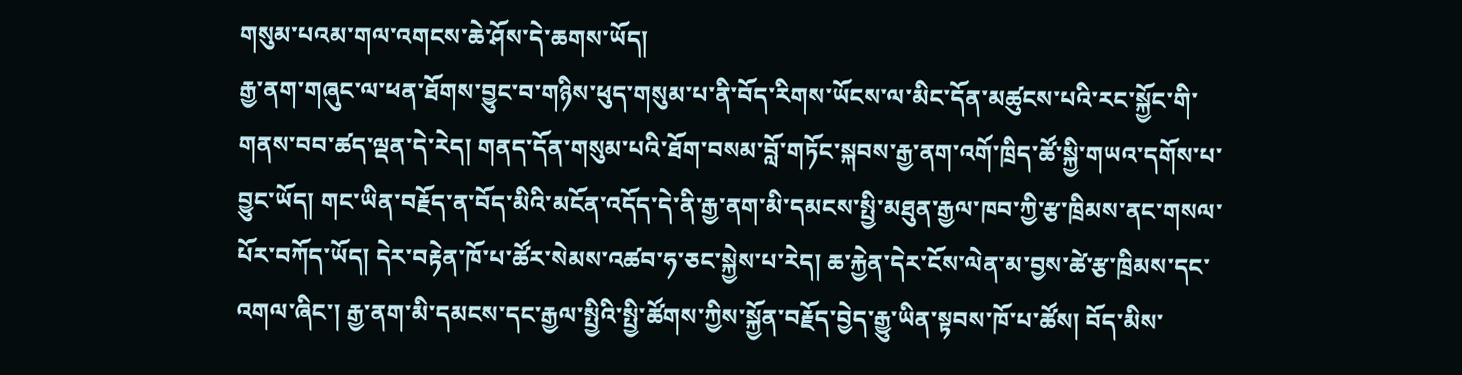གསུམ་པའམ་གལ་འགངས་ཆེ་ཤོས་དེ་ཆགས་ཡོད།
རྒྱ་ནག་གཞུང་ལ་ཕན་ཐོགས་བྱུང་བ་གཉིས་ཕུད་གསུམ་པ་ནི་བོད་རིགས་ཡོངས་ལ་མིང་དོན་མཚུངས་པའི་རང་སྐྱོང་གི་གནས་བབ་ཚད་ལྡན་དེ་རེད། གནད་དོན་གསུམ་པའི་ཐོག་བསམ་བློ་གཏོང་སྐབས་རྒྱ་ནག་འགོ་ཁྲིད་ཚོ་སྐྱི་གཡའ་དགོས་པ་བྱུང་ཡོད། གང་ཡིན་བརྗོད་ན་བོད་མིའི་མངོན་འདོད་དེ་ནི་རྒྱ་ནག་མི་དམངས་སྤྱི་མཐུན་རྒྱལ་ཁབ་ཀྱི་རྩ་ཁྲིམས་ནང་གསལ་པོར་བཀོད་ཡོད། དེར་བརྟེན་ཁོ་པ་ཚོར་སེམས་འཚབ་ཧ་ཅང་སྐྱེས་པ་རེད། ཆ་རྐྱེན་དེར་ངོས་ལེན་མ་བྱས་ཚེ་རྩ་ཁྲིམས་དང་འགལ་ཞིང་། རྒྱ་ནག་མི་དམངས་དང་རྒྱལ་སྤྱིའི་སྤྱི་ཚོགས་ཀྱིས་སྐྱོན་བརྗོད་བྱེད་རྒྱུ་ཡིན་སྟབས་ཁོ་པ་ཚོས། བོད་མིས་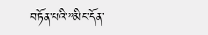བཏོན་པའི་”མིང་དོན་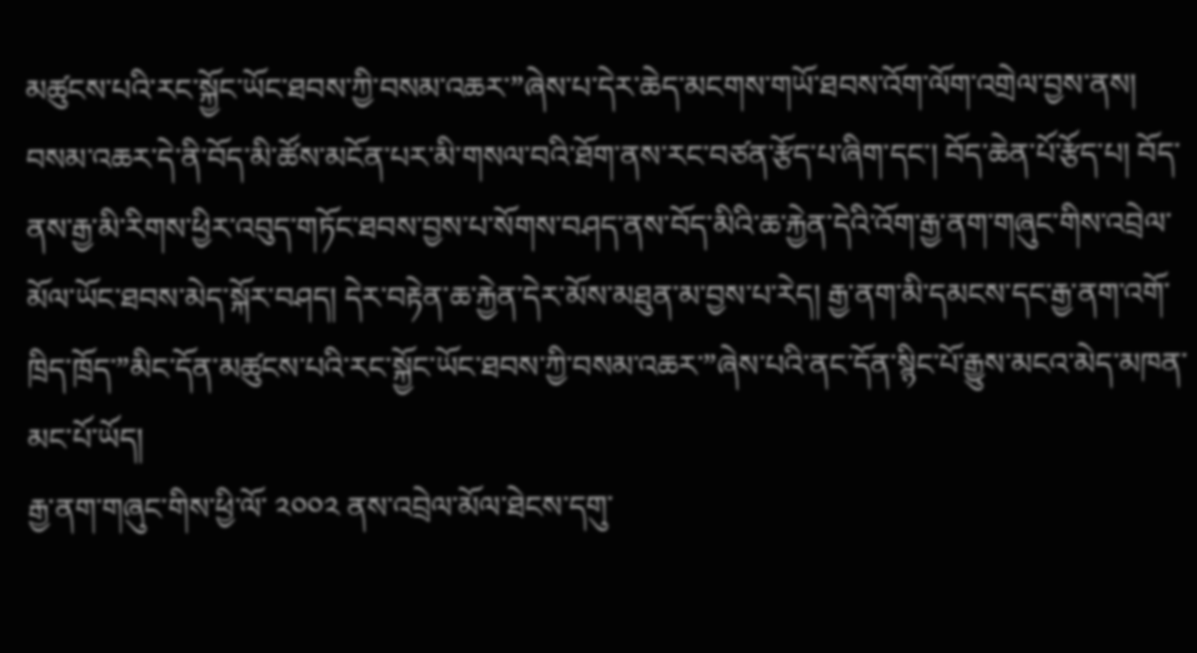མཚུངས་པའི་རང་སྐྱོང་ཡོང་ཐབས་ཀྱི་བསམ་འཆར་”ཞེས་པ་དེར་ཆེད་མངགས་གཡོ་ཐབས་འོག་ལོག་འགྲེལ་བྱས་ནས། བསམ་འཆར་དེ་ནི་བོད་མི་ཚོས་མངོན་པར་མི་གསལ་བའི་ཐོག་ནས་རང་བཙན་རྩོད་པ་ཞིག་དང་། བོད་ཆེན་པོ་རྩོད་པ། བོད་ནས་རྒྱ་མི་རིགས་ཕྱིར་འབུད་གཏོང་ཐབས་བྱས་པ་སོགས་བཤད་ནས་བོད་མིའི་ཆ་རྐྱེན་དེའི་འོག་རྒྱ་ནག་གཞུང་གིས་འབྲེལ་མོལ་ཡོང་ཐབས་མེད་སྐོར་བཤད། དེར་བརྟེན་ཆ་རྐྱེན་དེར་མོས་མཐུན་མ་བྱས་པ་རེད། རྒྱ་ནག་མི་དམངས་དང་རྒྱ་ནག་འགོ་ཁྲིད་ཁྲོད་”མིང་དོན་མཚུངས་པའི་རང་སྐྱོང་ཡོང་ཐབས་ཀྱི་བསམ་འཆར་”ཞེས་པའི་ནང་དོན་སྙིང་པོ་རྒྱུས་མངའ་མེད་མཁན་མང་པོ་ཡོད།
རྒྱ་ནག་གཞུང་གིས་ཕྱི་ལོ་ ༢༠༠༢ ནས་འབྲེལ་མོལ་ཐེངས་དགུ་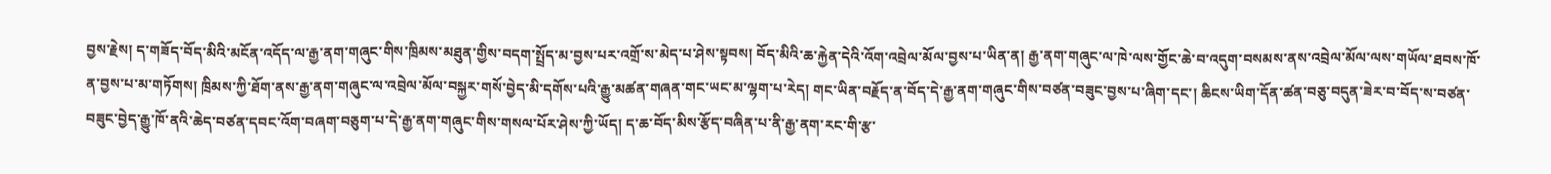བྱས་རྗེས། ད་གཟོད་བོད་མིའི་མངོན་འདོད་ལ་རྒྱ་ནག་གཞུང་གིས་ཁྲིམས་མཐུན་གྱིས་བདག་སྤྲོད་མ་བྱས་པར་འགྲོ་ས་མེད་པ་ཤེས་སྟབས། བོད་མིའི་ཆ་རྐྱེན་དེའི་འོག་འབྲེལ་མོལ་བྱས་པ་ཡིན་ན། རྒྱ་ནག་གཞུང་ལ་ཁེ་ལས་གྱོང་ཆེ་བ་འདུག་བསམས་ནས་འབྲེལ་མོལ་ལས་གཡོལ་ཐབས་ཁོ་ན་བྱས་པ་མ་གཏོགས། ཁྲིམས་ཀྱི་ཐོག་ནས་རྒྱ་ནག་གཞུང་ལ་འབྲེལ་མོལ་བསྐྱར་གསོ་བྱེད་མི་དགོས་པའི་རྒྱུ་མཚན་གཞན་གང་ཡང་མ་ལྷག་པ་རེད། གང་ཡིན་བརྗོད་ན་བོད་དེ་རྒྱ་ནག་གཞུང་གིས་བཙན་བཟུང་བྱས་པ་ཞིག་དང་། ཆིངས་ཡིག་དོན་ཚན་བཅུ་བདུན་ཟེར་བ་བོད་ས་བཙན་བཟུང་བྱེད་རྒྱུ་ཁོ་ནའི་ཆེད་བཙན་དབང་འོག་བཞག་བཅུག་པ་དེ་རྒྱ་ནག་གཞུང་གིས་གསལ་པོར་ཤེས་ཀྱི་ཡོད། ད་ཆ་བོད་མིས་རྩོད་བཞིན་པ་ནི་རྒྱ་ནག་རང་གི་རྩ་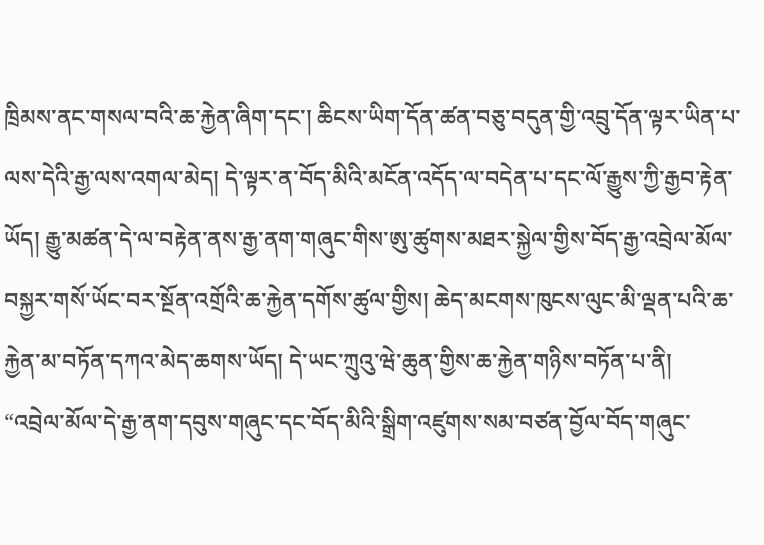ཁྲིམས་ནང་གསལ་བའི་ཆ་རྐྱེན་ཞིག་དང་། ཆིངས་ཡིག་དོན་ཚན་བཅུ་བདུན་གྱི་འབྲུ་དོན་ལྟར་ཡིན་པ་ལས་དེའི་རྒྱ་ལས་འགལ་མེད། དེ་ལྟར་ན་བོད་མིའི་མངོན་འདོད་ལ་བདེན་པ་དང་ལོ་རྒྱུས་ཀྱི་རྒྱབ་རྟེན་ཡོད། རྒྱུ་མཚན་དེ་ལ་བརྟེན་ནས་རྒྱ་ནག་གཞུང་གིས་ཨུ་ཚུགས་མཐར་སྐྱེལ་གྱིས་བོད་རྒྱ་འབྲེལ་མོལ་བསྐྱར་གསོ་ཡོང་བར་སྔོན་འགྲོའི་ཆ་རྐྱེན་དགོས་ཚུལ་གྱིས། ཆེད་མངགས་ཁུངས་ལུང་མི་ལྡན་པའི་ཆ་རྐྱེན་མ་བཏོན་དཀའ་མེད་ཆགས་ཡོད། དེ་ཡང་ཀྲུའུ་ཝེ་ཆུན་གྱིས་ཆ་རྐྱེན་གཉིས་བཏོན་པ་ནི།
“འབྲེལ་མོལ་དེ་རྒྱ་ནག་དབུས་གཞུང་དང་བོད་མིའི་སྒྲིག་འཛུགས་སམ་བཙན་བྱོལ་བོད་གཞུང་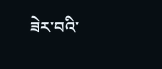ཟེར་བའི་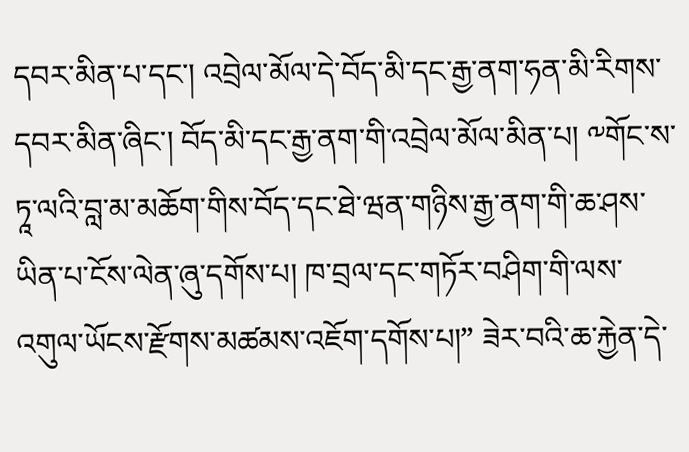དབར་མིན་པ་དང་། འབྲེལ་མོལ་དེ་བོད་མི་དང་རྒྱ་ནག་ཧན་མི་རིགས་དབར་མིན་ཞིང་། བོད་མི་དང་རྒྱ་ནག་གི་འབྲེལ་མོལ་མིན་པ། ༸གོང་ས་ཏཱ་ལའི་བླ་མ་མཆོག་གིས་བོད་དང་ཐེ་ཝན་གཉིས་རྒྱ་ནག་གི་ཆ་ཤས་ཡིན་པ་ངོས་ལེན་ཞུ་དགོས་པ། ཁ་བྲལ་དང་གཏོར་བཤིག་གི་ལས་འགུལ་ཡོངས་རྫོགས་མཚམས་འཇོག་དགོས་པ།” ཟེར་བའི་ཆ་རྐྱེན་དེ་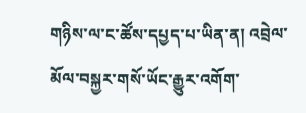གཉིས་ལ་ང་ཚོས་དཔྱད་པ་ཡིན་ན། འབྲེལ་མོལ་བསྐྱར་གསོ་ཡོང་རྒྱུར་འགོག་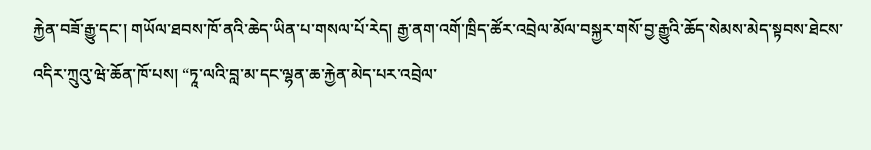རྐྱེན་བཟོ་རྒྱུ་དང་། གཡོལ་ཐབས་ཁོ་ནའི་ཆེད་ཡིན་པ་གསལ་པོ་རེད། རྒྱ་ནག་འགོ་ཁྲིད་ཚོར་འབྲེལ་མོལ་བསྐྱར་གསོ་བྱ་རྒྱུའི་ཆོད་སེམས་མེད་སྟབས་ཐེངས་འདིར་ཀྲུའུ་ཝེ་ཆོན་ཁོ་པས། “ཏཱ་ལའི་བླ་མ་དང་ལྷན་ཆ་རྐྱེན་མེད་པར་འབྲེལ་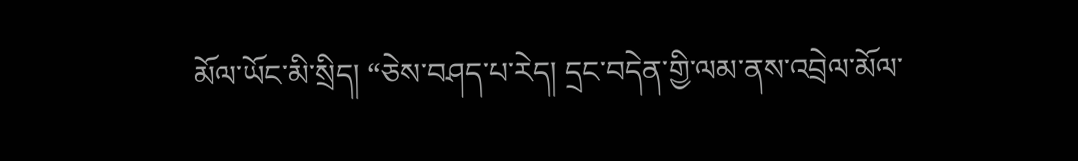མོལ་ཡོང་མི་སྲིད། “ཅེས་བཤད་པ་རེད། དྲང་བདེན་གྱི་ལམ་ནས་འབྲེལ་མོལ་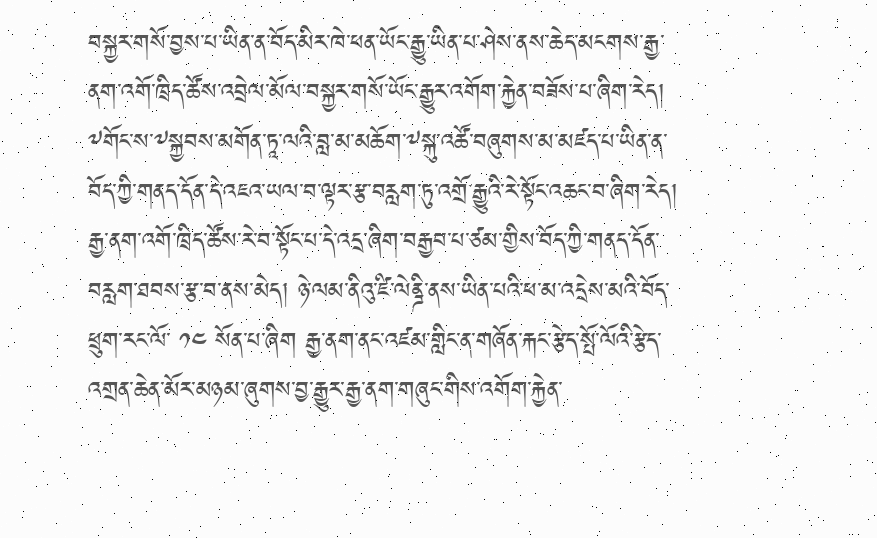བསྐྱར་གསོ་བྱས་པ་ཡིན་ན་བོད་མིར་ཁེ་ཕན་ཡོང་རྒྱུ་ཡིན་པ་ཤེས་ནས་ཆེད་མངགས་རྒྱ་ནག་འགོ་ཁྲིད་ཚོས་འབྲེལ་མོལ་བསྐྱར་གསོ་ཡོང་རྒྱུར་འགོག་རྐྱེན་བཟོས་པ་ཞིག་རེད།
༸གོང་ས་༸སྐྱབས་མགོན་ཏཱ་ལའི་བླ་མ་མཆོག་༸སྐུ་འཚོ་བཞུགས་མ་མཛད་པ་ཡིན་ན་བོད་ཀྱི་གནད་དོན་དེ་འཇའ་ཡལ་བ་ལྟར་རྩ་བརླག་ཏུ་འགྲོ་རྒྱུའི་རེ་སྟོང་འཆང་བ་ཞིག་རེད། རྒྱ་ནག་འགོ་ཁྲིད་ཚོས་རེ་བ་སྟོང་པ་དེ་འདྲ་ཞིག་བརྒྱབ་པ་ཙམ་གྱིས་བོད་ཀྱི་གནད་དོན་བརླག་ཐབས་རྩ་བ་ནས་མེད། ཉེ་ལམ་ནིའུ་ཛི་ལེནྜི་ནས་ཡིན་པའི་ཕ་མ་འདྲེས་མའི་བོད་ཕྲུག་རང་ལོ་ ༡༤ སོན་པ་ཞིག རྒྱ་ནག་ནང་འཛམ་གླིང་ན་གཞོན་རྐང་རྩེད་སྤོ་ལོའི་རྩེད་འགྲན་ཆེན་མོར་མཉམ་ཞུགས་བྱ་རྒྱུར་རྒྱ་ནག་གཞུང་གིས་འགོག་རྐྱེན་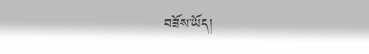བཟོས་ཡོད།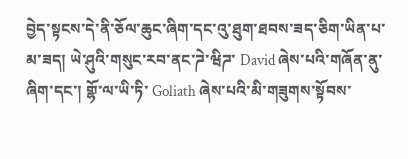བྱེད་སྟངས་དེ་ནི་ཅོལ་ཆུང་ཞིག་དང་འུ་ཐུག་ཐབས་ཟད་ཅིག་ཡིན་པ་མ་ཟད། ཡེ་ཤུའི་གསུང་རབ་ནང་ཌེ་ཝིཌ་ David ཞེས་པའི་གཞོན་ནུ་ཞིག་དང་། གྷོ་ལ་ཡི་ཏི་ Goliath ཞེས་པའི་མི་གཟུགས་སྟོབས་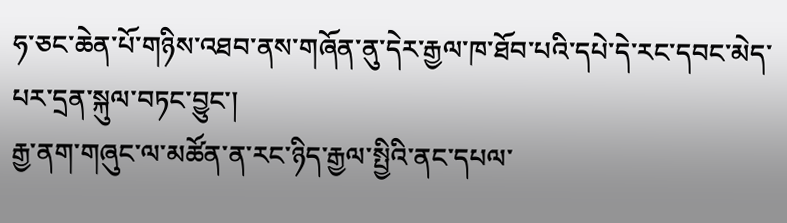ཧ་ཅང་ཆེན་པོ་གཉིས་འཐབ་ནས་གཞོན་ནུ་དེར་རྒྱལ་ཁ་ཐོབ་པའི་དཔེ་དེ་རང་དབང་མེད་པར་དྲན་སྐུལ་བཏང་བྱུང་།
རྒྱ་ནག་གཞུང་ལ་མཚོན་ན་རང་ཉིད་རྒྱལ་སྤྱིའི་ནང་དཔལ་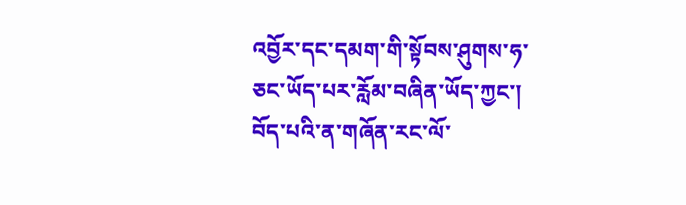འབྱོར་དང་དམག་གི་སྟོབས་ཤུགས་ཧ་ཅང་ཡོད་པར་རློམ་བཞིན་ཡོད་ཀྱང་། བོད་པའི་ན་གཞོན་རང་ལོ་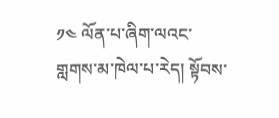༡༤ ལོན་པ་ཞིག་ལའང་གླགས་མ་ཁེལ་པ་རེད། སྟོབས་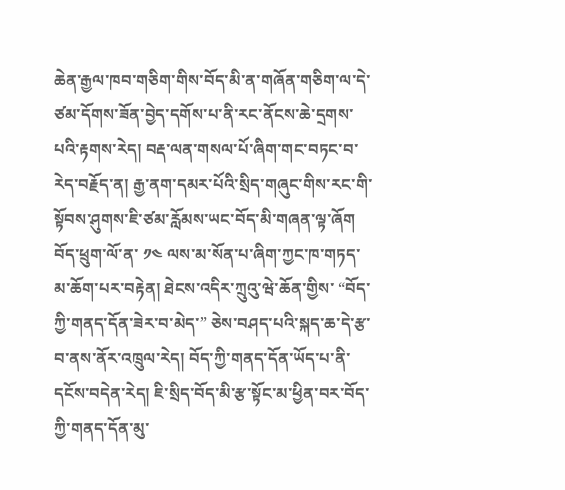ཆེན་རྒྱལ་ཁབ་གཅིག་གིས་བོད་མི་ན་གཞོན་གཅིག་ལ་དེ་ཙམ་དོགས་ཟོན་བྱེད་དགོས་པ་ནི་རང་ནོངས་ཆེ་དྲགས་པའི་རྟགས་རེད། བརྡ་ལན་གསལ་པོ་ཞིག་གང་བཏང་བ་རེད་བརྗོད་ན། རྒྱ་ནག་དམར་པོའི་སྲིད་གཞུང་གིས་རང་གི་སྟོབས་ཤུགས་ཇི་ཙམ་རློམས་ཡང་བོད་མི་གཞན་ལྟ་ཞོག བོད་ཕྲུག་ལོ་ན་ ༡༤ ལས་མ་སོན་པ་ཞིག་ཀྱང་ཁ་གཏད་མ་ཆོག་པར་བརྟེན། ཐེངས་འདིར་ཀྲུའུ་ཝེ་ཆོན་གྱིས་ “བོད་ཀྱི་གནད་དོན་ཟེར་བ་མེད་” ཅེས་བཤད་པའི་སྐད་ཆ་དེ་རྩ་བ་ནས་ནོར་འཁྲུལ་རེད། བོད་ཀྱི་གནད་དོན་ཡོད་པ་ནི་དངོས་བདེན་རེད། ཇི་སྲིད་བོད་མི་རྩ་སྟོང་མ་ཕྱིན་བར་བོད་ཀྱི་གནད་དོན་མུ་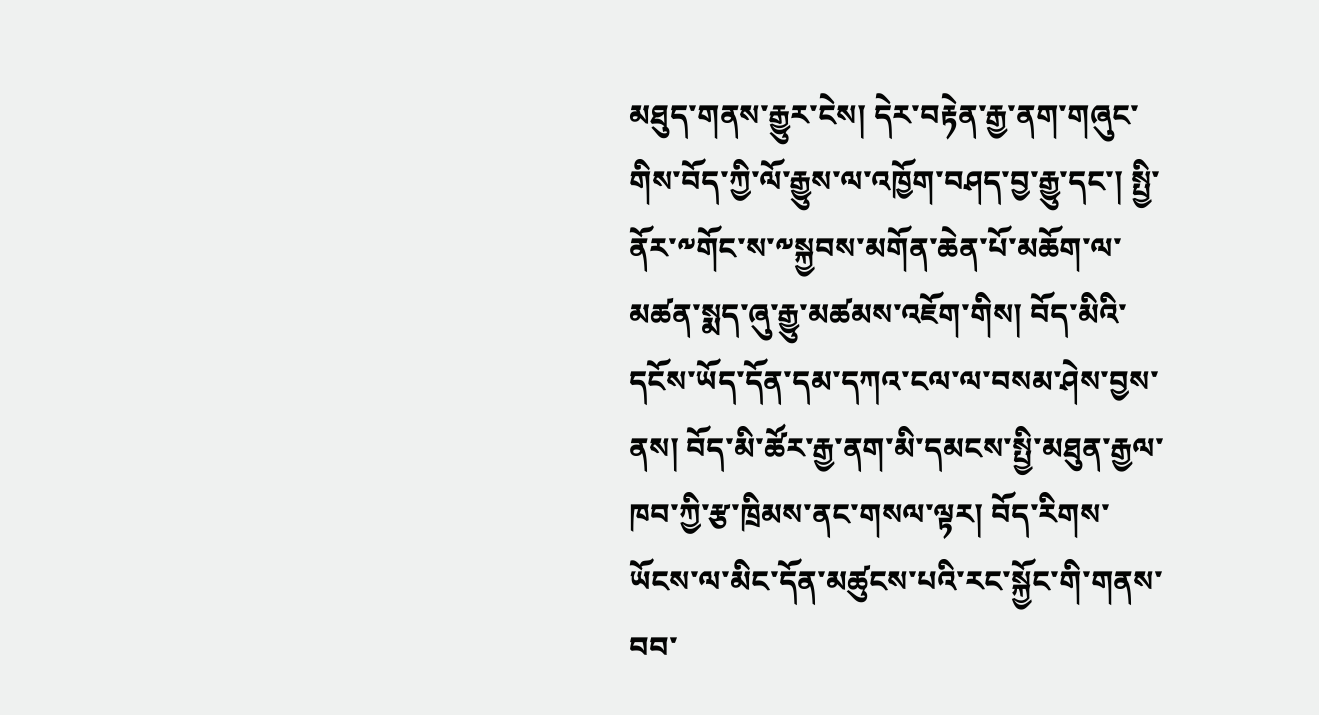མཐུད་གནས་རྒྱུར་ངེས། དེར་བརྟེན་རྒྱ་ནག་གཞུང་གིས་བོད་ཀྱི་ལོ་རྒྱུས་ལ་འཁྱོག་བཤད་བྱ་རྒྱུ་དང་། སྤྱི་ནོར་༸གོང་ས་༸སྐྱབས་མགོན་ཆེན་པོ་མཆོག་ལ་མཚན་སྨད་ཞུ་རྒྱུ་མཚམས་འཇོག་གིས། བོད་མིའི་དངོས་ཡོད་དོན་དམ་དཀའ་ངལ་ལ་བསམ་ཤེས་བྱས་ནས། བོད་མི་ཚོར་རྒྱ་ནག་མི་དམངས་སྤྱི་མཐུན་རྒྱལ་ཁབ་ཀྱི་རྩ་ཁྲིམས་ནང་གསལ་ལྟར། བོད་རིགས་ཡོངས་ལ་མིང་དོན་མཚུངས་པའི་རང་སྐྱོང་གི་གནས་བབ་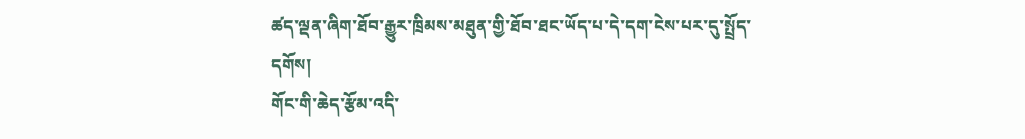ཚད་ལྡན་ཞིག་ཐོབ་རྒྱུར་ཁྲིམས་མཐུན་གྱི་ཐོབ་ཐང་ཡོད་པ་དེ་དག་ངེས་པར་དུ་སྤྲོད་དགོས།
གོང་གི་ཆེད་རྩོམ་འདི་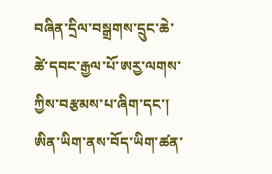བཞིན་དྲིལ་བསྒྲགས་དྲུང་ཆེ་ཚེ་དབང་རྒྱལ་པོ་ཨརྱ་ལགས་ཀྱིས་བརྩམས་པ་ཞིག་དང་། ཨིན་ཡིག་ནས་བོད་ཡིག་ཚན་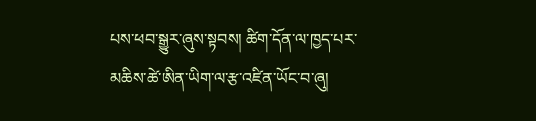པས་ཕབ་སྒྱུར་ཞུས་སྟབས། ཚིག་དོན་ལ་ཁྱད་པར་མཆིས་ཚེ་ཨིན་ཡིག་ལ་རྩ་འཛིན་ཡོང་བ་ཞུ།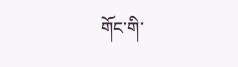གོང་གི་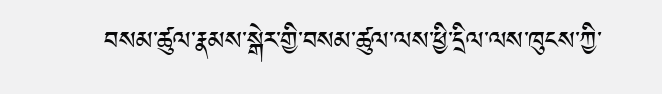བསམ་ཚུལ་རྣམས་སྒེར་གྱི་བསམ་ཚུལ་ལས་ཕྱི་དྲིལ་ལས་ཁུངས་ཀྱི་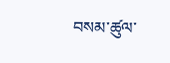བསམ་ཚུལ་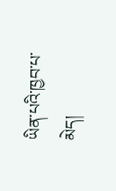ཡིན་པའི་ཁྱབ་པ་མེད།